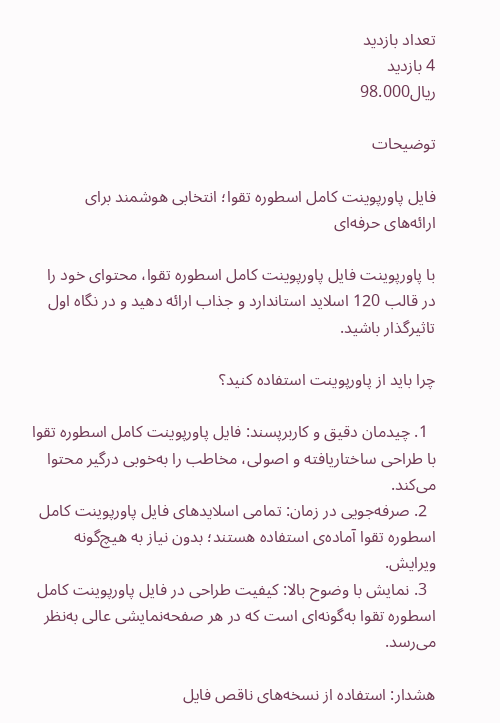تعداد بازدید
4 بازدید
ریال98.000

توضیحات

فایل پاورپوینت کامل اسطوره تقوا؛ انتخابی هوشمند برای ارائه‌های حرفه‌ای

با پاورپوینت فایل پاورپوینت کامل اسطوره تقوا، محتوای خود را در قالب 120 اسلاید استاندارد و جذاب ارائه دهید و در نگاه اول تاثیرگذار باشید.

چرا باید از پاورپوینت استفاده کنید؟

  1. چیدمان دقیق و کاربرپسند: فایل پاورپوینت کامل اسطوره تقوا با طراحی ساختاریافته و اصولی، مخاطب را به‌خوبی درگیر محتوا می‌کند.
  2. صرفه‌جویی در زمان: تمامی اسلایدهای فایل پاورپوینت کامل اسطوره تقوا آماده‌ی استفاده هستند؛ بدون نیاز به هیچ‌گونه ویرایش.
  3. نمایش با وضوح بالا: کیفیت طراحی در فایل پاورپوینت کامل اسطوره تقوا به‌گونه‌ای است که در هر صفحه‌نمایشی عالی به‌نظر می‌رسد.

هشدار: استفاده از نسخه‌های ناقص فایل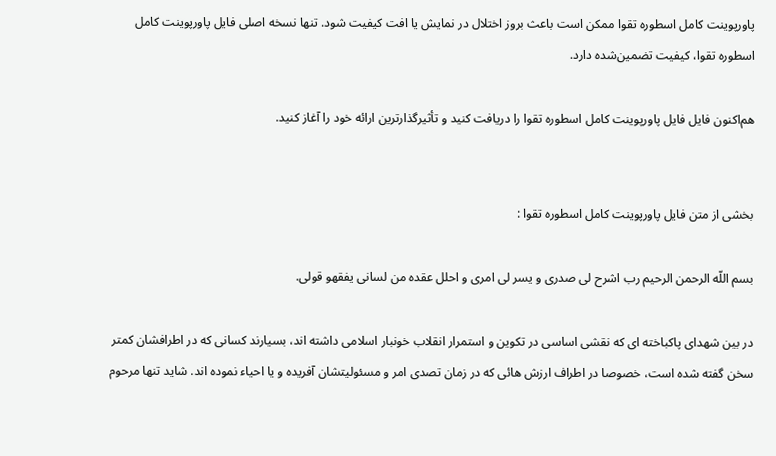پاورپوینت کامل اسطوره تقوا ممکن است باعث بروز اختلال در نمایش یا افت کیفیت شود. تنها نسخه اصلی فایل پاورپوینت کامل اسطوره تقوا، کیفیت تضمین‌شده دارد.

هم‌اکنون فایل فایل پاورپوینت کامل اسطوره تقوا را دریافت کنید و تأثیرگذارترین ارائه‌ خود را آغاز کنید.


بخشی از متن فایل پاورپوینت کامل اسطوره تقوا :

بسم اللّه الرحمن الرحیم رب اشرح لی صدری و یسر لی امری و احلل عقده من لسانی یفقهو قولی.

در بین شهدای پاکباخته ای که نقشی اساسی در تکوین و استمرار انقلاب خونبار اسلامی داشته اند، بسیارند کسانی که در اطرافشان کمتر سخن گفته شده است، خصوصا در اطراف ارزش هائی که در زمان تصدی امر و مسئولیتشان آفریده و یا احیاء نموده اند. شاید تنها مرحوم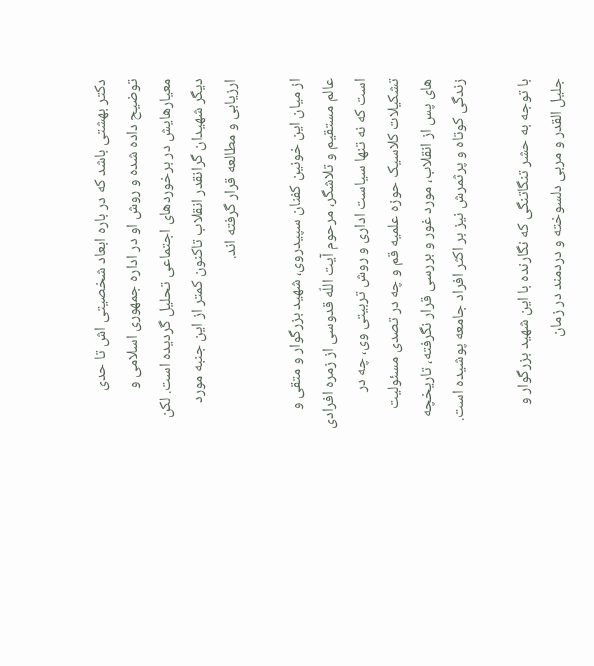دکتر بهشتی باشد که در باره ابعاد شخصیتی اش تا حدی توضیح داده شده و روش او در اداره جمهوری اسلامی و معیارهایش در برخوردهای اجتماعی تحلیل گردیده است. لکن دیگر شهیدان گرانقدر انقلاب تاکنون کمتر از این جنبه مورد ارزیابی و مطالعه قرار گرفته اند.

از میان این خونین کفنان سپیدروی، شهید بزرگوار و متقی و عالم مستقیم و تلاشگر، مرحوم آیت اللّه قدوسی از زمره افرادی است که نه تنها سیاست اداری و روش تربیتی وی، چه در تشکیلات کلاسیک حوزه علمیه قم و چه در تصدی مسئولیت های پس از انقلاب، مورد غور و بررسی قرار نگرفته، تاریخچه زندگی کوتاه و پرثمرش نیز بر اکثر افراد جامعه پوشیده است.

با توجه به حشر تنگاتنگی که نگارنده با این شهید بزرگوار و جلیل القدر و مربی دلسوخته و دردمند در زمان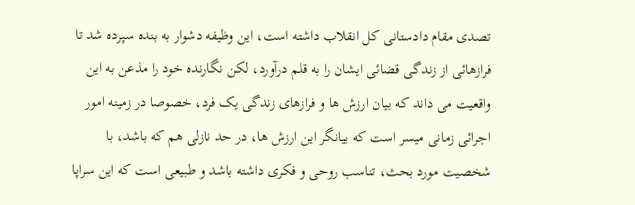تصدی مقام دادستانی کل انقلاب داشته است، این وظیفه دشوار به بنده سپرده شد تا فرازهائی از زندگی قضائی ایشان را به قلم درآورد، لکن نگارنده خود را مذعن به این واقعیت می داند که بیان ارزش ها و فرازهای زندگی یک فرد، خصوصا در زمینه امور اجرائی زمانی میسر است که بیانگر این ارزش ها، در حد نازلی هم که باشد، با شخصیت مورد بحث، تناسب روحی و فکری داشته باشد و طبیعی است که این سراپا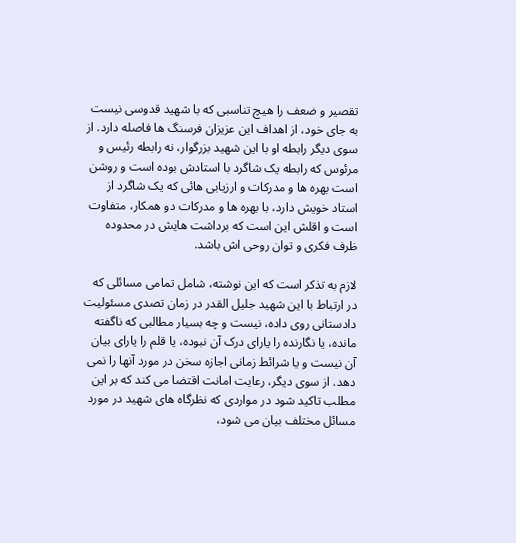تقصیر و ضعف را هیچ تناسبی که با شهید قدوسی نیست به جای خود، از اهداف این عزیزان فرسنگ ها فاصله دارد. از سوی دیگر رابطه او با این شهید بزرگوار، نه رابطه رئیس و مرئوس که رابطه یک شاگرد با استادش بوده است و روشن است بهره ها و مدرکات و ارزیابی هائی که یک شاگرد از استاد خویش دارد، با بهره ها و مدرکات دو همکار، متفاوت است و اقلش این است که برداشت هایش در محدوده ظرف فکری و توان روحی اش باشد.

لازم به تذکر است که این نوشته، شامل تمامی مسائلی که در ارتباط با این شهید جلیل القدر در زمان تصدی مسئولیت دادستانی روی داده، نیست و چه بسیار مطالبی که ناگفته مانده، یا نگارنده را یارای درک آن نبوده، یا قلم را یارای بیان آن نیست و یا شرائط زمانی اجازه سخن در مورد آنها را نمی دهد. از سوی دیگر، رعایت امانت اقتضا می کند که بر این مطلب تاکید شود در مواردی که نظرگاه های شهید در مورد مسائل مختلف بیان می شود،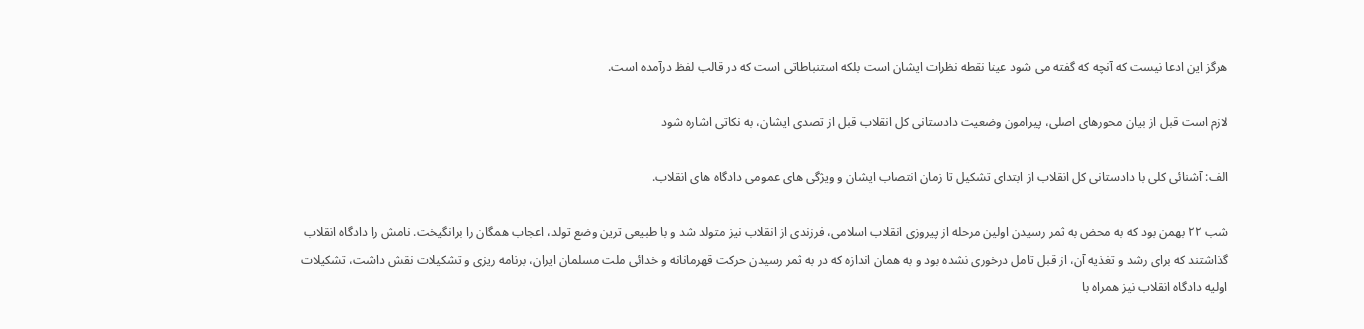هرگز این ادعا نیست که آنچه که گفته می شود عینا نقطه نظرات ایشان است بلکه استنباطاتی است که در قالب لفظ درآمده است.

لازم است قبل از بیان محورهای اصلی، پیرامون وضعیت دادستانی کل انقلاب قبل از تصدی ایشان، به نکاتی اشاره شود

الف: آشنائی کلی با دادستانی کل انقلاب از ابتدای تشکیل تا زمان انتصاب ایشان و ویژگی های عمومی دادگاه های انقلاب.

شب ۲۲ بهمن بود که به محض به ثمر رسیدن اولین مرحله از پیروزی انقلاب اسلامی، فرزندی از انقلاب نیز متولد شد و با طبیعی ترین وضع تولد، اعجاب همگان را برانگیخت. نامش را دادگاه انقلاب گذاشتند که برای رشد و تغذیه آن، از قبل تامل درخوری نشده بود و به همان اندازه که در به ثمر رسیدن حرکت قهرمانانه و خدائی ملت مسلمان ایران، برنامه ریزی و تشکیلات نقش داشت، تشکیلات اولیه دادگاه انقلاب نیز همراه با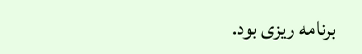برنامه ریزی بود.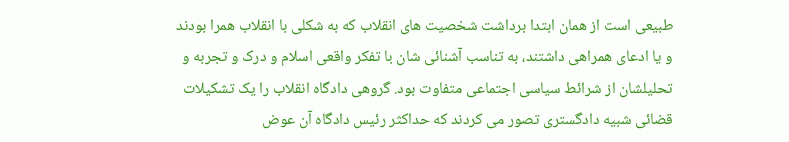طبیعی است از همان ابتدا برداشت شخصیت های انقلاب که به شکلی با انقلاب همرا بودند و یا ادعای همراهی داشتند، به تناسب آشنائی شان با تفکر واقعی اسلام و درک و تجربه و تحلیلشان از شرائط سیاسی اجتماعی متفاوت بود. گروهی دادگاه انقلاب را یک تشکیلات قضائی شبیه دادگستری تصور می کردند که حداکثر رئیس دادگاه آن عوض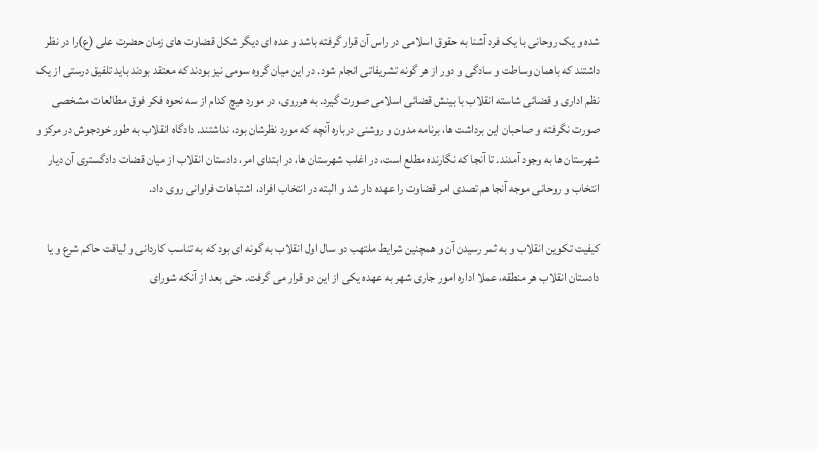شده و یک روحانی با یک فرد آشنا به حقوق اسلامی در راس آن قرار گرفته باشد و عده ای دیگر شکل قضاوت های زمان حضرت علی (ع)را در نظر داشتند که باهمان وساطت و سادگی و دور از هر گونه تشریفاتی انجام شود. در این میان گروه سومی نیز بودند که معتقد بودند باید تلفیق درستی از یک نظم اداری و قضائی شاسته انقلاب با بینش قضائی اسلامی صورت گیرد. به هرروی، در مورد هیچ کدام از سه نحوه فکر فوق مطالعات مشخصی صورت نگرفته و صاحبان این برداشت ها، برنامه مدون و روشنی درباره آنچه که مورد نظرشان بود، نداشتند. دادگاه انقلاب به طور خودجوش در مرکز و شهرستان ها به وجود آمدند. تا آنجا که نگارنده مطلع است، در اغلب شهرستان ها، در ابتدای امر، دادستان انقلاب از میان قضات دادگستری آن دیار انتخاب و روحانی موجه آنجا هم تصدی امر قضاوت را عهده دار شد و البته در انتخاب افراد، اشتباهات فراوانی روی داد.

کیفیت تکوین انقلاب و به ثمر رسیدن آن و همچنین شرایط ملتهب دو سال اول انقلاب به گونه ای بود که به تناسب کاردانی و لیاقت حاکم شرع و یا دادستان انقلاب هر منطقه، عملا اداره امور جاری شهر به عهده یکی از این دو قرار می گرفت. حتی بعد از آنکه شورای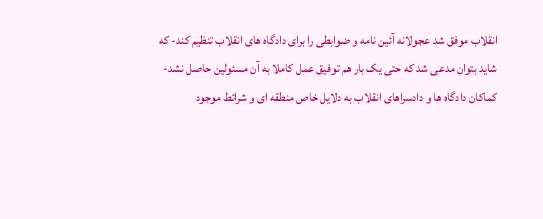انقلاب موفق شد عجولانه آئین نامه و ضوابطی را برای دادگاه های انقلاب تنظیم کند- که شاید بتوان مدعی شد که حتی یک بار هم توفیق عمل کاملا به آن مسئولین حاصل نشد-کماکان دادگاه ها و دادسراهای انقلاب به دلایل خاص منطقه ای و شرائط موجود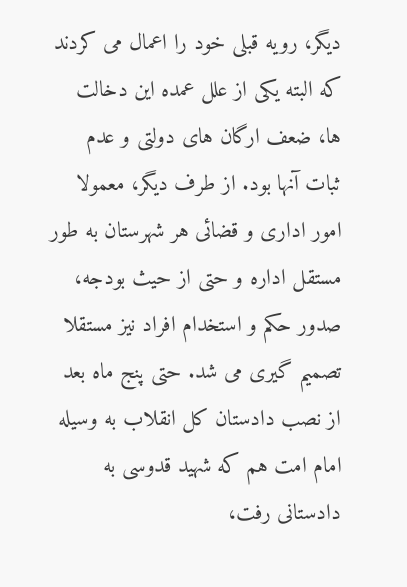دیگر، رویه قبلی خود را اعمال می کردند که البته یکی از علل عمده این دخالت ها، ضعف ارگان های دولتی و عدم ثبات آنها بود. از طرف دیگر، معمولا امور اداری و قضائی هر شهرستان به طور مستقل اداره و حتی از حیث بودجه، صدور حکم و استخدام افراد نیز مستقلا تصمیم گیری می شد. حتی پنج ماه بعد از نصب دادستان کل انقلاب به وسیله امام امت هم که شهید قدوسی به دادستانی رفت،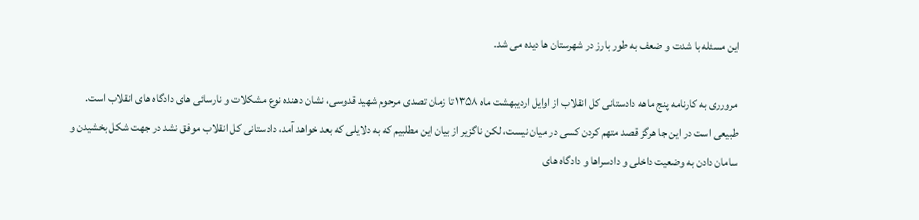این مسئله با شدت و ضعف به طور بارز در شهرستان ها دیده می شد.

مرورری به کارنامه پنج ماهه دادستانی کل انقلاب از اوایل اردیبهشت ماه ۱۳۵۸ تا زمان تصدی مرحوم شهید قدوسی، نشان دهنده نوع مشکلات و نارسائی های دادگاه های انقلاب است. طبیعی است در این جا هرگز قصد متهم کردن کسی در میان نیست، لکن ناگزیر از بیان این مطلبیم که به دلایلی که بعد خواهد آمد، دادستانی کل انقلاب موفق نشد در جهت شکل بخشیدن و سامان دادن به وضعیت داخلی و دادسراها و دادگاه های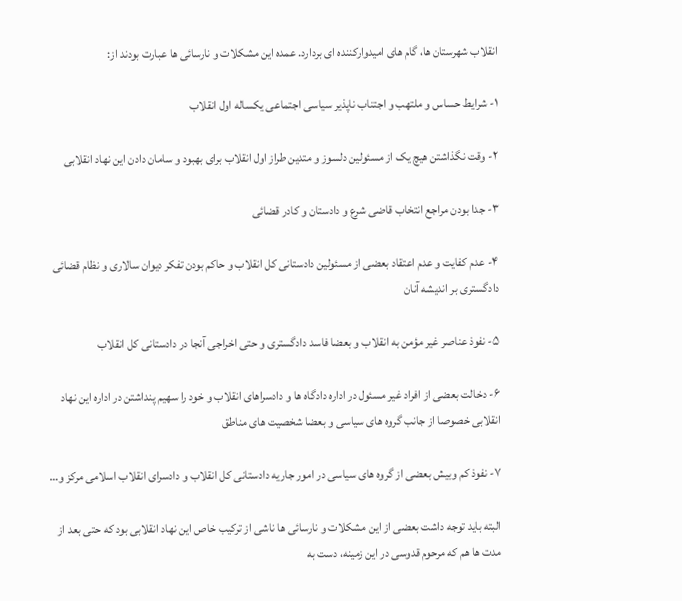انقلاب شهرستان ها، گام های امیدوارکننده ای بردارد. عمده این مشکلات و نارسائی ها عبارت بودند از:

۱- شرایط حساس و ملتهب و اجتناب ناپذیر سیاسی اجتماعی یکساله اول انقلاب

۲- وقت نگذاشتن هیچ یک از مسئولین دلسوز و متدین طراز اول انقلاب برای بهبود و سامان دادن این نهاد انقلابی

۳- جدا بودن مراجع انتخاب قاضی شرع و دادستان و کادر قضائی

۴- عدم کفایت و عدم اعتقاد بعضی از مسئولین دادستانی کل انقلاب و حاکم بودن تفکر دیوان سالاری و نظام قضائی دادگستری بر اندیشه آنان

۵- نفوذ عناصر غیر مؤمن به انقلاب و بعضا فاسد دادگستری و حتی اخراجی آنجا در دادستانی کل انقلاب

۶- دخالت بعضی از افراد غیر مسئول در اداره دادگاه ها و دادسراهای انقلاب و خود را سهیم پنداشتن در اداره این نهاد انقلابی خصوصا از جانب گروه های سیاسی و بعضا شخصیت های مناطق

۷- نفوذ کم وبیش بعضی از گروه های سیاسی در امور جاریه دادستانی کل انقلاب و دادسرای انقلاب اسلامی مرکز و…

البته باید توجه داشت بعضی از این مشکلات و نارسائی ها ناشی از ترکیب خاص این نهاد انقلابی بود که حتی بعد از مدت ها هم که مرحوم قدوسی در این زمینه، دست به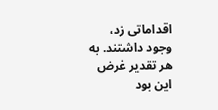اقداماتی زد، وجود داشتند. به هر تقدیر غرض این بود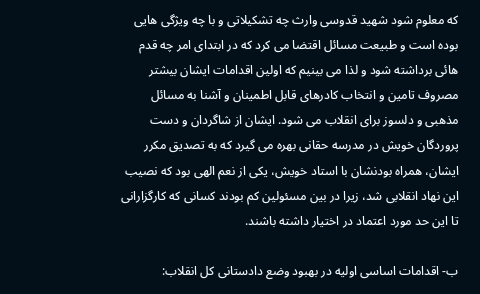که معلوم شود شهید قدوسی وارث چه تشکیلاتی و با چه ویژگی هایی بوده است و طبیعت مسائل اقتضا می کرد که در ابتدای امر چه قدم هائی برداشته شود و لذا می بینیم که اولین اقدامات ایشان بیشتر مصروف تامین و انتخاب کادرهای قابل اطمینان و آشنا به مسائل مذهبی و دلسوز برای انقلاب می شود. ایشان از شاگردان و دست پروردگان خویش در مدرسه حقانی بهره می گیرد که به تصدیق مکرر ایشان، همراه بودنشان با استاد خویش، یکی از نعم الهی بود که نصیب این نهاد انقلابی شد، زیرا در بین مسئولین کم بودند کسانی که کارگزارانی تا این حد مورد اعتماد در اختیار داشته باشند.

ب- اقدامات اساسی اولیه در بهبود وضع دادستانی کل انقلاب: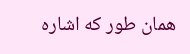همان طور که اشاره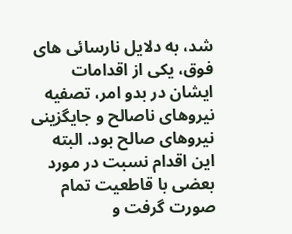شد، به دلایل نارسائی های فوق، یکی از اقدامات ایشان در بدو امر، تصفیه نیروهای ناصالح و جایگزینی نیروهای صالح بود. البته این اقدام نسبت در مورد بعضی با قاطعیت تمام صورت گرفت و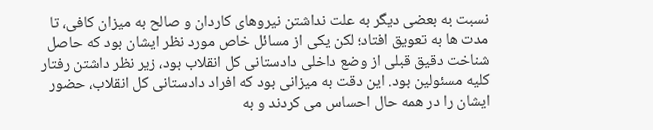نسبت به بعضی دیگر به علت نداشتن نیروهای کاردان و صالح به میزان کافی، تا مدت ها به تعویق افتاد؛ لکن یکی از مسائل خاص مورد نظر ایشان بود که حاصل شناخت دقیق قبلی از وضع داخلی دادستانی کل انقلاب بود، زیر نظر داشتن رفتار کلیه مسئولین بود. این دقت به میزانی بود که افراد دادستانی کل انقلاب، حضور ایشان را در همه حال احساس می کردند و به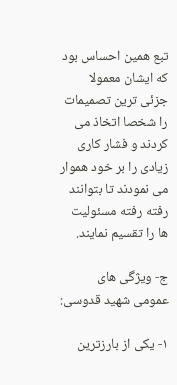تبع همین احساس بود که ایشان معمولا جزئی ترین تصمیمات را شخصا اتخاذ می کردند و فشار کاری زیادی را بر خود هموار می نمودند تا بتوانند رفته رفته مسئولیت ها را تقسیم نمایند.

ج- ویژگی های عمومی شهید قدوسی:

۱- یکی از بارزترین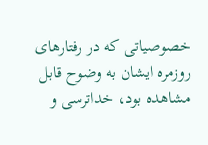خصوصیاتی که در رفتارهای روزمره ایشان به وضوح قابل مشاهده بود، خداترسی و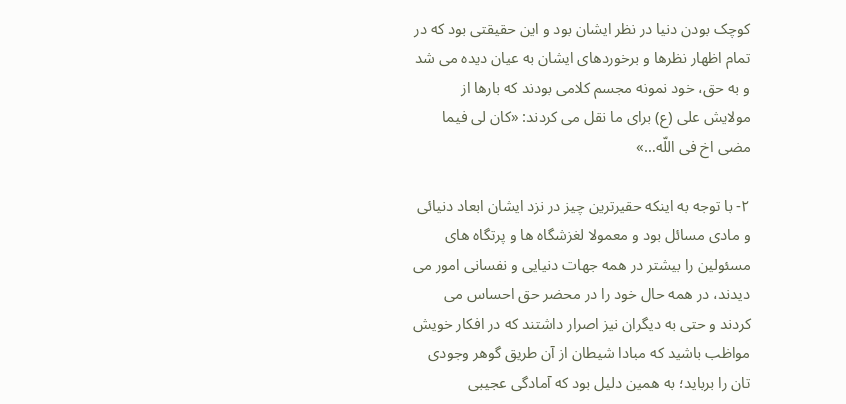کوچک بودن دنیا در نظر ایشان بود و این حقیقتی بود که در تمام اظهار نظرها و برخوردهای ایشان به عیان دیده می شد و به حق، خود نمونه مجسم کلامی بودند که بارها از مولایش علی (ع) برای ما نقل می کردند: «کان لی فیما مضی اخ فی اللّه…»

۲- با توجه به اینکه حقیرترین چیز در نزد ایشان ابعاد دنیائی و مادی مسائل بود و معمولا لغزشگاه ها و پرتگاه های مسئولین را بیشتر در همه جهات دنیایی و نفسانی امور می دیدند، در همه حال خود را در محضر حق احساس می کردند و حتی به دیگران نیز اصرار داشتند که در افکار خویش مواظب باشید که مبادا شیطان از آن طریق گوهر وجودی تان را برباید؛ به همین دلیل بود که آمادگی عجیبی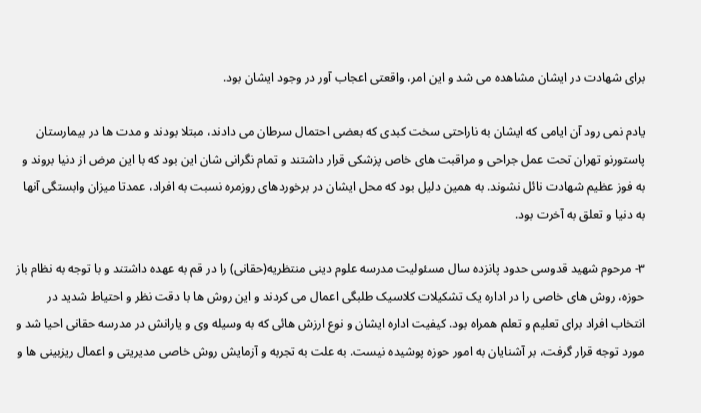برای شهادت در ایشان مشاهده می شد و این امر، واقعتی اعجاب آور در وجود ایشان بود.

یادم نمی رود آن ایامی که ایشان به ناراحتی سخت کبدی که بعضی احتمال سرطان می دادند، مبتلا بودند و مدت ها در بیمارستان پاستورنو تهران تحت عمل جراحی و مراقبت های خاص پزشکی قرار داشتند و تمام نگرانی شان این بود که با این مرض از دنیا بروند و به فوز عظیم شهادت نائل نشوند. به همین دلیل بود که محل ایشان در برخوردهای روزمره نسبت به افراد، عمدتا میزان وابستگی آنها به دنیا و تعلق به آخرت بود.

۳- مرحوم شهید قدوسی حدود پانزده سال مسئولیت مدرسه علوم دینی منتظریه(حقانی) را در قم به عهده داشتند و با توجه به نظام باز حوزه، روش های خاصی را در اداره یک تشکیلات کلاسیک طلبگی اعمال می کردند و این روش ها با دقت نظر و احتیاط شدید در انتخاب افراد برای تعلیم و تعلم همراه بود. کیفیت اداره ایشان و نوع ارزش هائی که به وسیله وی و یارانش در مدرسه حقانی احیا شد و مورد توجه قرار گرفت، بر آشنایان به امور حوزه پوشیده نیست. به علت به تجربه و آزمایش روش خاصی مدیریتی و اعمال ریزبینی ها و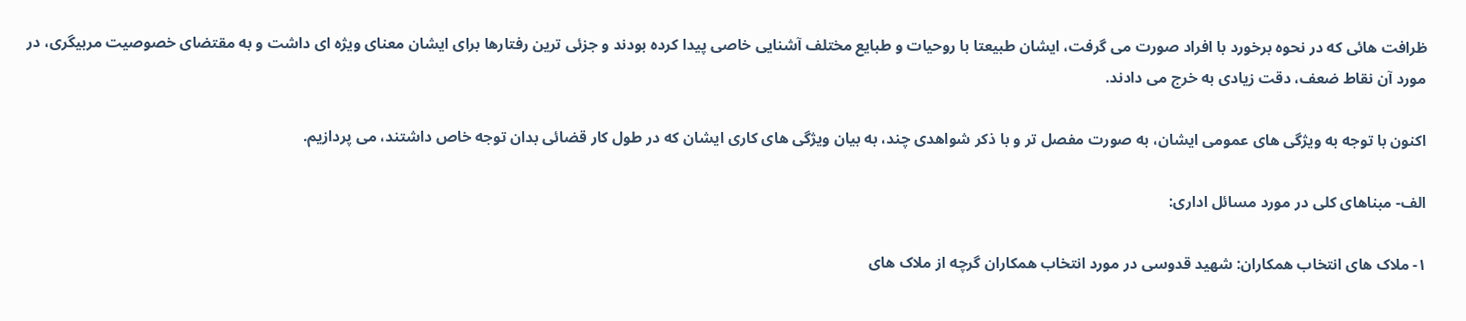ظرافت هائی که در نحوه برخورد با افراد صورت می گرفت، ایشان طبیعتا با روحیات و طبایع مختلف آشنایی خاصی پیدا کرده بودند و جزئی ترین رفتارها برای ایشان معنای ویژه ای داشت و به مقتضای خصوصیت مربیگری، در مورد آن نقاط ضعف، دقت زیادی به خرج می دادند.

اکنون با توجه به ویژگی های عمومی ایشان، به صورت مفصل تر و با ذکر شواهدی چند، به بیان ویژگی های کاری ایشان که در طول کار قضائی بدان توجه خاص داشتند، می پردازیم.

الف- مبناهای کلی در مورد مسائل اداری:

۱- ملاک های انتخاب همکاران: شهید قدوسی در مورد انتخاب همکاران گرچه از ملاک های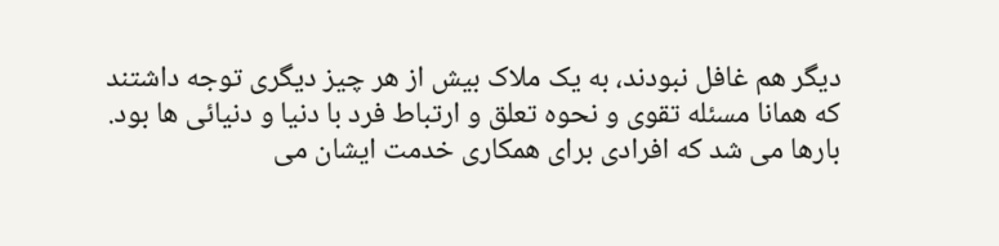دیگر هم غافل نبودند، به یک ملاک بیش از هر چیز دیگری توجه داشتند که همانا مسئله تقوی و نحوه تعلق و ارتباط فرد با دنیا و دنیائی ها بود. بارها می شد که افرادی برای همکاری خدمت ایشان می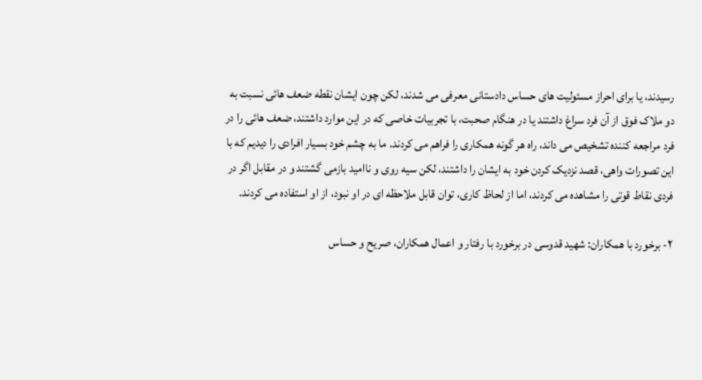رسیدند، یا برای احراز مسئولیت های حساس دادستانی معرفی می شدند، لکن چون ایشان نقطه ضعف هائی نسبت به دو ملاک فوق از آن فرد سراغ داشتند یا در هنگام صحبت، با تجربیات خاصی که در این موارد داشتند، ضعف هائی را در فرد مراجعه کننده تشخیص می داند، راه هر گونه همکاری را فراهم می کردند. ما به چشم خود بسیار افرادی را دیدیم که با این تصورات واهی، قصد نزدیک کردن خود به ایشان را داشتند، لکن سیه روی و ناامید بازمی گشتند و در مقابل اگر در فردی نقاط قوتی را مشاهده می کردند، اما از لحاظ کاری، توان قابل ملاحظه ای در او نبود، از او استفاده می کردند.

۲- برخورد با همکاران: شهید قدوسی در برخورد با رفتار و اعمال همکاران، صریح و حساس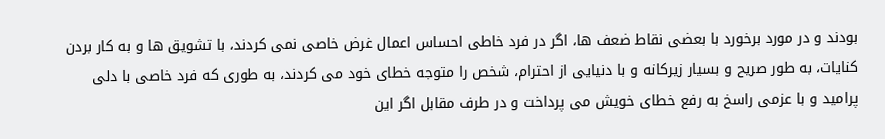بودند و در مورد برخورد با بعضی نقاط ضعف ها، اگر در فرد خاطی احساس اعمال غرض خاصی نمی کردند، با تشویق ها و به کار بردن کنایات، به طور صریح و بسیار زیرکانه و با دنیایی از احترام، شخص را متوجه خطای خود می کردند، به طوری که فرد خاصی با دلی پرامید و با عزمی راسخ به رفع خطای خویش می پرداخت و در طرف مقابل اگر این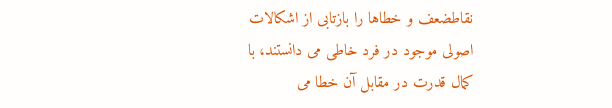نقاطضعف و خطاها را بازتابی از اشکالات اصولی موجود در فرد خاطی می دانستند، با کمال قدرت در مقابل آن خطا می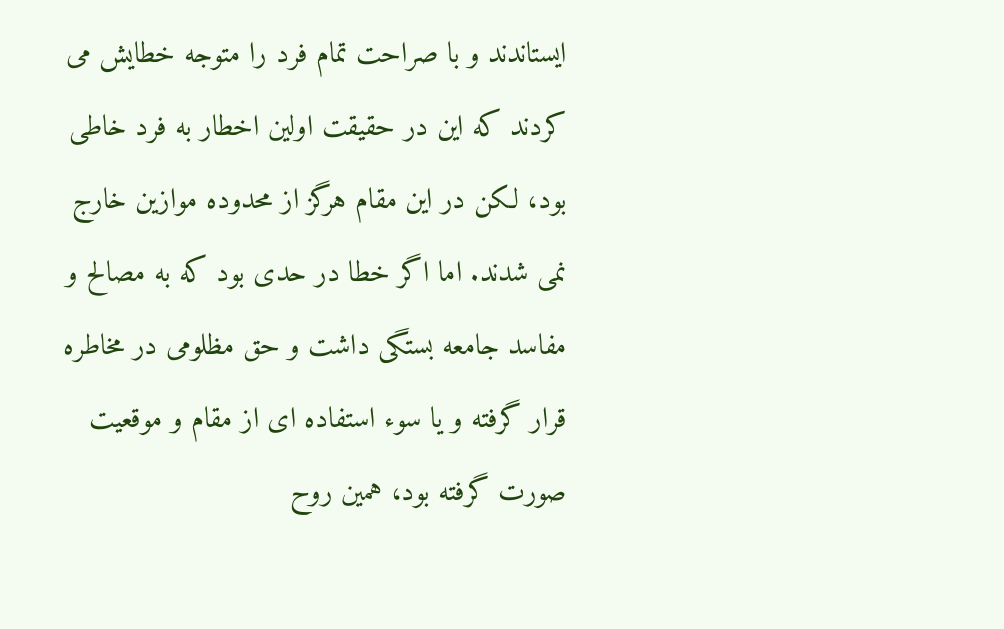ایستاندند و با صراحت تمام فرد را متوجه خطایش می کردند که این در حقیقت اولین اخطار به فرد خاطی بود، لکن در این مقام هرگز از محدوده موازین خارج نمی شدند. اما اگر خطا در حدی بود که به مصالح و مفاسد جامعه بستگی داشت و حق مظلومی در مخاطره قرار گرفته و یا سوء استفاده ای از مقام و موقعیت صورت گرفته بود، همین روح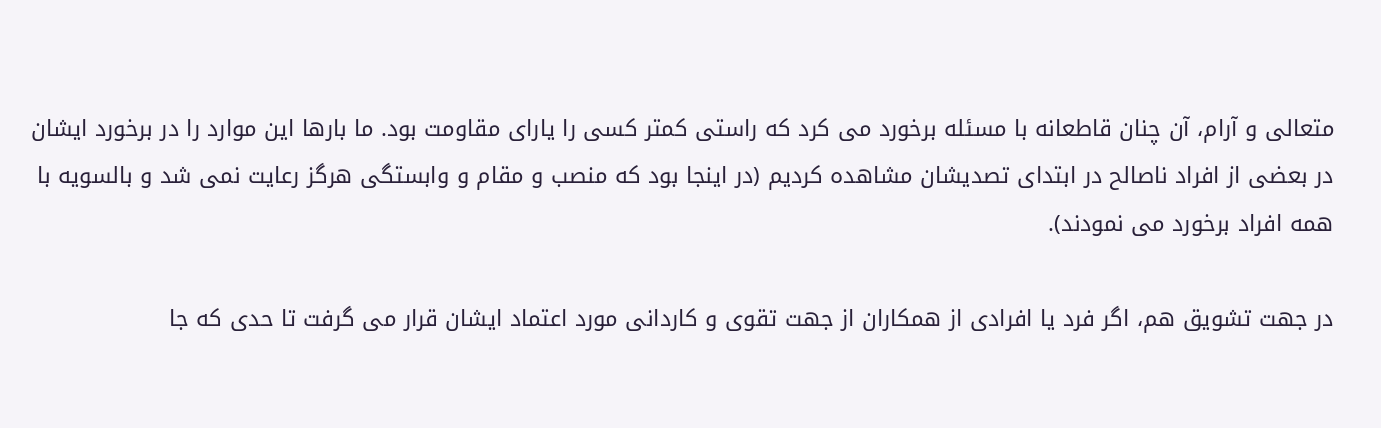متعالی و آرام، آن چنان قاطعانه با مسئله برخورد می کرد که راستی کمتر کسی را یارای مقاومت بود. ما بارها این موارد را در برخورد ایشان در بعضی از افراد ناصالح در ابتدای تصدیشان مشاهده کردیم (در اینجا بود که منصب و مقام و وابستگی هرگز رعایت نمی شد و بالسویه با همه افراد برخورد می نمودند).

در جهت تشویق هم، اگر فرد یا افرادی از همکاران از جهت تقوی و کاردانی مورد اعتماد ایشان قرار می گرفت تا حدی که جا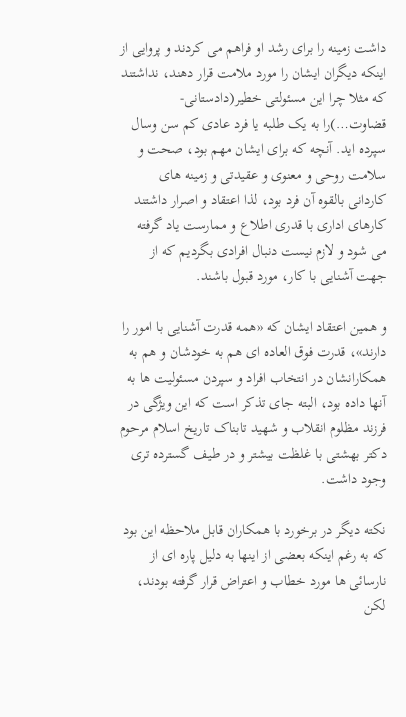داشت زمینه را برای رشد او فراهم می کردند و پروایی از اینکه دیگران ایشان را مورد ملامت قرار دهند، نداشتند که مثلا چرا این مسئولتی خطیر(دادستانی-قضاوت…)را به یک طلبه یا فرد عادی کم سن وسال سپرده اید. آنچه که برای ایشان مهم بود، صحت و سلامت روحی و معنوی و عقیدتی و زمینه های کاردانی بالقوه آن فرد بود، لذا اعتقاد و اصرار داشتند کارهای اداری با قدری اطلاع و ممارست یاد گرفته می شود و لازم نیست دنبال افرادی بگردیم که از جهت آشنایی با کار، مورد قبول باشند.

و همین اعتقاد ایشان که «همه قدرت آشنایی با امور را دارند»، قدرت فوق العاده ای هم به خودشان و هم به همکارانشان در انتخاب افراد و سپردن مسئولیت ها به آنها داده بود، البته جای تذکر است که این ویژگی در فرزند مظلوم انقلاب و شهید تابناک تاریخ اسلام مرحوم دکتر بهشتی با غلظت بیشتر و در طیف گسترده تری وجود داشت.

نکته دیگر در برخورد با همکاران قابل ملاحظه این بود که به رغم اینکه بعضی از اینها به دلیل پاره ای از نارسائی ها مورد خطاب و اعتراض قرار گرفته بودند، لکن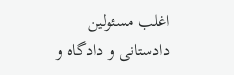اغلب مسئولین دادستانی و دادگاه و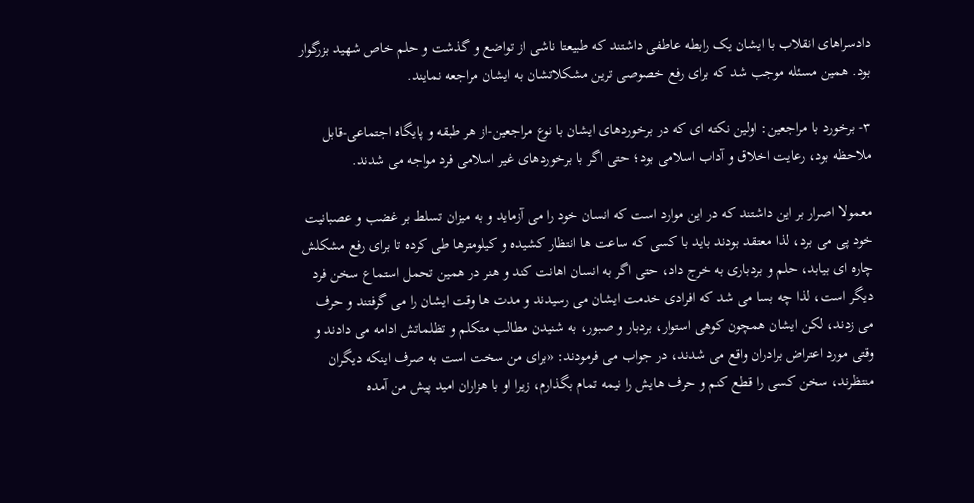دادسراهای انقلاب با ایشان یک رابطه عاطفی داشتند که طبیعتا ناشی از تواضع و گذشت و حلم خاص شهید بزرگوار بود. همین مسئله موجب شد که برای رفع خصوصی ترین مشکلاتشان به ایشان مراجعه نمایند.

۳- برخورد با مراجعین: اولین نکته ای که در برخوردهای ایشان با نوع مراجعین-از هر طبقه و پایگاه اجتماعی-قابل ملاحظه بود، رعایت اخلاق و آداب اسلامی بود؛ حتی اگر با برخوردهای غیر اسلامی فرد مواجه می شدند.

معمولا اصرار بر این داشتند که در این موارد است که انسان خود را می آزماید و به میزان تسلط بر غضب و عصبانیت خود پی می برد، لذا معتقد بودند باید با کسی که ساعت ها انتظار کشیده و کیلومترها طی کرده تا برای رفع مشکلش چاره ای بیابد، حلم و بردباری به خرج داد، حتی اگر به انسان اهانت کند و هنر در همین تحمل استماع سخن فرد دیگر است، لذا چه بسا می شد که افرادی خدمت ایشان می رسیدند و مدت ها وقت ایشان را می گرفتند و حرف می زدند، لکن ایشان همچون کوهی استوار، بردبار و صبور، به شنیدن مطالب متکلم و تظلماتش ادامه می دادند و وقتی مورد اعتراض برادران واقع می شدند، در جواب می فرمودند: «برای من سخت است به صرف اینکه دیگران منتظرند، سخن کسی را قطع کنم و حرف هایش را نیمه تمام بگذارم، زیرا او با هزاران امید پیش من آمده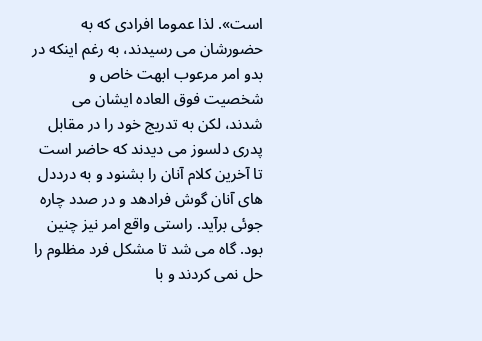است». لذا عموما افرادی که به حضورشان می رسیدند، به رغم اینکه در بدو امر مرعوب ابهت خاص و شخصیت فوق العاده ایشان می شدند، لکن به تدریج خود را در مقابل پدری دلسوز می دیدند که حاضر است تا آخرین کلام آنان را بشنود و به درددل های آنان گوش فرادهد و در صدد چاره جوئی برآید. راستی واقع امر نیز چنین بود. گاه می شد تا مشکل فرد مظلوم را حل نمی کردند و با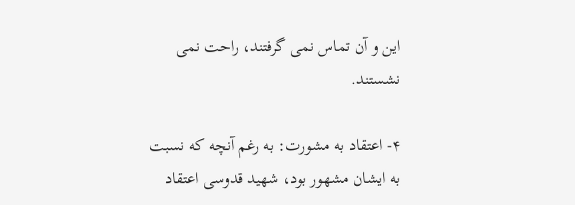این و آن تماس نمی گرفتند، راحت نمی نشستند.

۴- اعتقاد به مشورت: به رغم آنچه که نسبت به ایشان مشهور بود، شهید قدوسی اعتقاد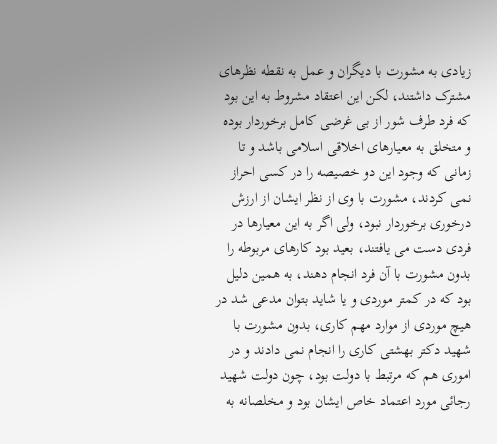زیادی به مشورت با دیگران و عمل به نقطه نظرهای مشترک داشتند، لکن این اعتقاد مشروط به این بود که فرد طرف شور از بی غرضی کامل برخوردار بوده و متخلق به معیارهای اخلاقی اسلامی باشد و تا زمانی که وجود این دو خصیصه را در کسی احراز نمی کردند، مشورت با وی از نظر ایشان از ارزش درخوری برخوردار نبود، ولی اگر به این معیارها در فردی دست می یافتند، بعید بود کارهای مربوطه را بدون مشورت با آن فرد انجام دهند، به همین دلیل بود که در کمتر موردی و یا شاید بتوان مدعی شد در هیچ موردی از موارد مهم کاری، بدون مشورت با شهید دکتر بهشتی کاری را انجام نمی دادند و در اموری هم که مرتبط با دولت بود، چون دولت شهید رجائی مورد اعتماد خاص ایشان بود و مخلصانه به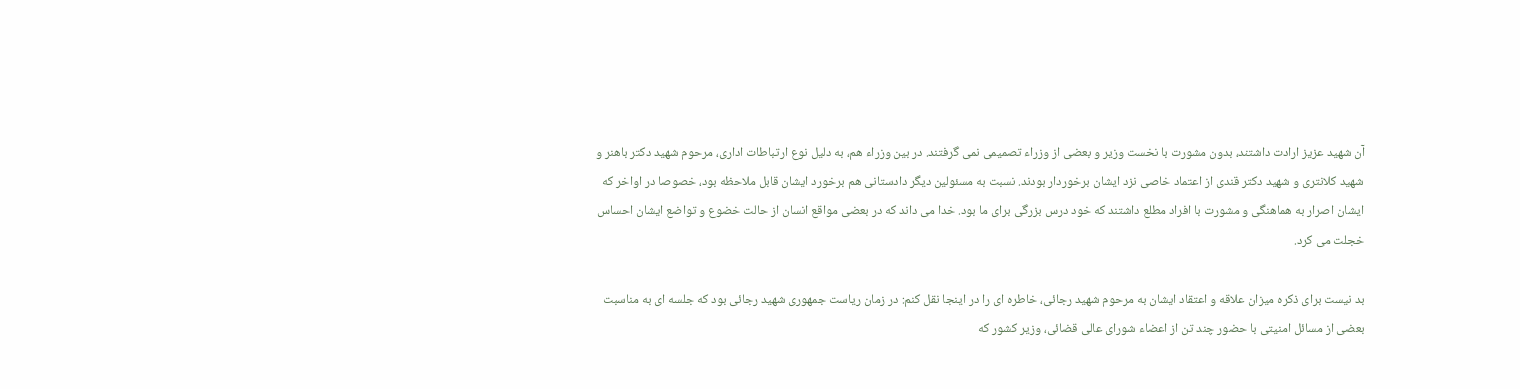آن شهید عزیز ارادت داشتند، بدون مشورت با نخست وزیر و بعضی از وزراء تصمیمی نمی گرفتند. در بین وزراء هم، به دلیل نوع ارتباطات اداری، مرحوم شهید دکتر باهنر و شهید کلانتری و شهید دکتر قندی از اعتماد خاصی نزد ایشان برخوردار بودند. نسبت به مسئولین دیگر دادستانی هم برخورد ایشان قابل ملاحظه بود، خصوصا در اواخر که ایشان اصرار به هماهنگی و مشورت با افراد مطلع داشتند که خود درس بزرگی برای ما بود. خدا می داند که در بعضی مواقع انسان از حالت خضوع و تواضع ایشان احساس خجلت می کرد.

بد نیست برای ذکره میزان علاقه و اعتقاد ایشان به مرحوم شهید رجائی، خاطره ای را در اینجا نقل کنم: در زمان ریاست جمهوری شهید رجائی بود که جلسه ای به مناسبت بعضی از مسائل امنیتی با حضور چند تن از اعضاء شورای عالی قضائی، وزیر کشور که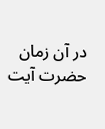در آن زمان حضرت آیت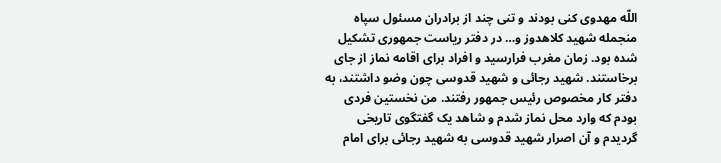اللّه مهدوی کنی بودند و تنی چند از برادران مسئول سپاه منجمله شهید کلاهدوز و… در دفتر ریاست جمهوری تشکیل شده بود. زمان مغرب فرارسید و افراد برای اقامه نماز از جای برخاستند. شهید رجائی و شهید قدوسی چون وضو داشتند، به دفتر کار مخصوص رئیس جمهور رفتند. من نخستین فردی بودم که وارد محل نماز شدم و شاهد یک گفتگوی تاریخی گردیدم و آن اصرار شهید قدوسی به شهید رجائی برای امام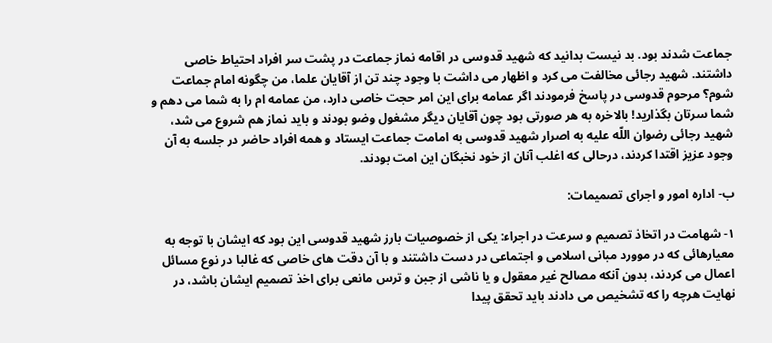جماعت شدند بود. بد نیست بدانید که شهید قدوسی در اقامه نماز جماعت در پشت سر افراد احتیاط خاصی داشتند. شهید رجائی مخالفت می کرد و اظهار می داشت با وجود چند تن از آقایان علما، من چگونه امام جماعت شوم؟ مرحوم قدوسی در پاسخ فرمودند اگر عمامه برای این امر حجت خاصی دارد، من عمامه ام را به شما می دهم و شما سرتان بگذارید! بالاخره به هر صورتی بود چون آقایان دیگر مشغول وضو بودند و باید نماز هم شروع می شد، شهید رجائی رضوان اللّه علیه به اصرار شهید قدوسی به امامت جماعت ایستاد و همه افراد حاضر در جلسه به آن وجود عزیز اقتدا کردند، درحالی که اغلب آنان از خود نخبگان این امت بودند.

ب- اداره امور و اجرای تصمیمات:

۱- شهامت در اتخاذ تصمیم و سرعت در اجراء: یکی از خصوصیات بارز شهید قدوسی این بود که ایشان با توجه به معیارهائی که در موورد مبانی اسلامی و اجتماعی در دست داشتند و با آن دقت های خاصی که غالبا در نوع مسائل اعمال می کردند، بدون آنکه مصالح غیر معقول و یا ناشی از جبن و ترس مانعی برای اخذ تصمیم ایشان باشد، در نهایت هرچه را که تشخیص می دادند باید تحقق پیدا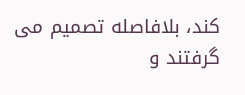کند، بلافاصله تصمیم می گرفتند و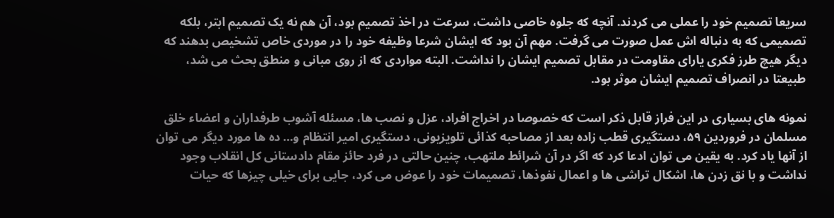سریعا تصمیم خود را عملی می کردند. آنچه که جلوه خاصی داشت، سرعت در اخذ تصمیم بود، آن هم نه یک تصمیم ابتر، بلکه تصمیمی که به دنباله اش عمل صورت می گرفت. مهم آن بود که ایشان شرعا وظیفه خود را در موردی خاص تشخیص بدهند که دیگر هیچ طرز فکری یارای مقاومت در مقابل تصمیم ایشان را نداشت. البته مواردی که از روی مبانی و منطق بحث می شد، طبیعتا در انصراف تصمیم ایشان موثر بود.

نمونه های بسیاری در این فراز قابل ذکر است که خصوصا در اخراج افراد، عزل و نصب ها، مسئله آشوب طرفداران و اعضاء خلق مسلمان در فروردین ۵۹، دستگیری قطب زاده بعد از مصاحبه کذائی تلویزیونی، دستگیری امیر انتظام و… ده ها مورد دیگر می توان از آنها یاد کرد. به یقین می توان ادعا کرد که اگر در آن شرائط ملتهب، چنین حالتی در فرد حائز مقام دادستانی کل انقلاب وجود نداشت و با نق زدن ها، اشکال تراشی ها و اعمال نفوذها، تصمیمات خود را عوض می کرد، جایی برای خیلی چیزها که حیات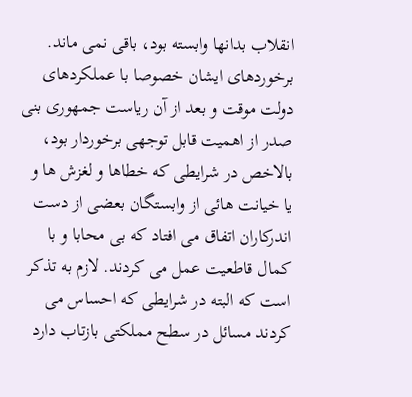انقلاب بدانها وابسته بود، باقی نمی ماند. برخوردهای ایشان خصوصا با عملکردهای دولت موقت و بعد از آن ریاست جمهوری بنی صدر از اهمیت قابل توجهی برخوردار بود، بالاخص در شرایطی که خطاها و لغزش ها و یا خیانت هائی از وابستگان بعضی از دست اندرکاران اتفاق می افتاد که بی محابا و با کمال قاطعیت عمل می کردند. لازم به تذکر است که البته در شرایطی که احساس می کردند مسائل در سطح مملکتی بازتاب دارد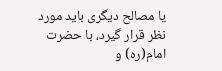یا مصالح دیگری باید مورد نظر قرار گیرد، با حضرت امام(ره) و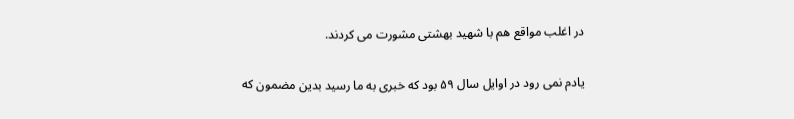در اغلب مواقع هم با شهید بهشتی مشورت می کردند.

یادم نمی رود در اوایل سال ۵۹ بود که خبری به ما رسید بدین مضمون که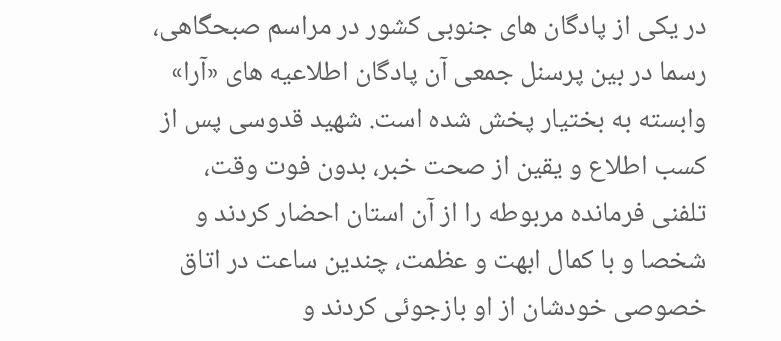در یکی از پادگان های جنوبی کشور در مراسم صبحگاهی، رسما در بین پرسنل جمعی آن پادگان اطلاعیه های «آرا» وابسته به بختیار پخش شده است. شهید قدوسی پس از کسب اطلاع و یقین از صحت خبر، بدون فوت وقت، تلفنی فرمانده مربوطه را از آن استان احضار کردند و شخصا و با کمال ابهت و عظمت، چندین ساعت در اتاق خصوصی خودشان از او بازجوئی کردند و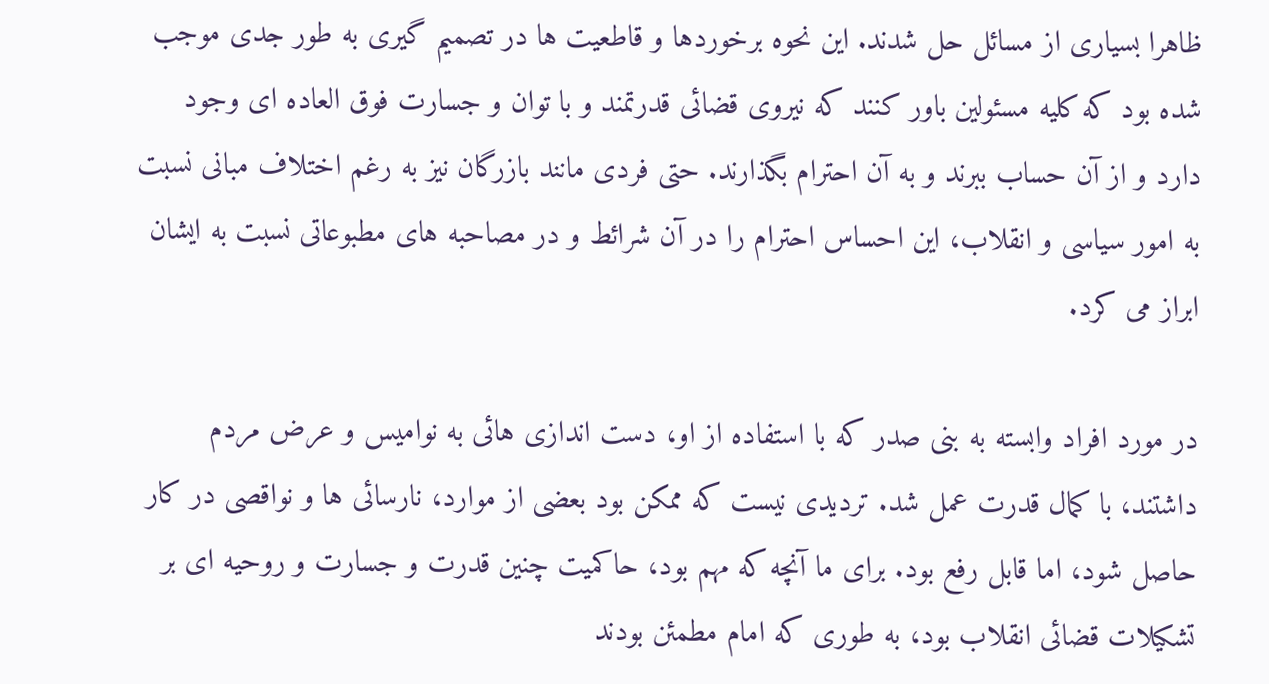ظاهرا بسیاری از مسائل حل شدند. این نحوه برخوردها و قاطعیت ها در تصمیم گیری به طور جدی موجب شده بود که کلیه مسئولین باور کنند که نیروی قضائی قدرتمند و با توان و جسارت فوق العاده ای وجود دارد و از آن حساب ببرند و به آن احترام بگذارند. حتی فردی مانند بازرگان نیز به رغم اختلاف مبانی نسبت به امور سیاسی و انقلاب، این احساس احترام را در آن شرائط و در مصاحبه های مطبوعاتی نسبت به ایشان ابراز می کرد.

در مورد افراد وابسته به بنی صدر که با استفاده از او، دست اندازی هائی به نوامیس و عرض مردم داشتند، با کمال قدرت عمل شد. تردیدی نیست که ممکن بود بعضی از موارد، نارسائی ها و نواقصی در کار حاصل شود، اما قابل رفع بود. برای ما آنچه که مهم بود، حاکمیت چنین قدرت و جسارت و روحیه ای بر تشکیلات قضائی انقلاب بود، به طوری که امام مطمئن بودند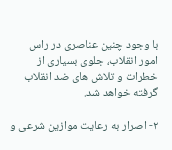با وجود چنین عناصری در راس امور انقلاب، جلوی بسیاری از خطرات و تلاش های ضد انقلاب گرفته خواهد شد.

۲- اصرار به رعایت موازین شرعی و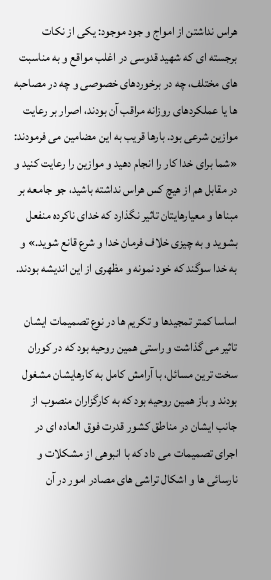هراس نداشتن از امواج و جود موجود: یکی از نکات برجسته ای که شهید قدوسی در اغلب مواقع و به مناسبت های مختلف، چه در برخوردهای خصوصی و چه در مصاحبه ها یا عملکردهای روزانه مراقب آن بودند، اصرار بر رعایت موازین شرعی بود. بارها قریب به این مضامین می فرمودند: «شما برای خدا کار را انجام دهید و موازین را رعایت کنید و در مقابل هم از هیچ کس هراس نداشته باشید، جو جامعه بر مبناها و معیارهایتان تاثیر نگذارد که خدای ناکرده منفعل بشوید و به چیزی خلاف فرمان خدا و شرع قانع شوید.» و به خدا سوگند که خود نمونه و مظهری از این اندیشه بودند.

اساسا کمتر تمجیدها و تکریم ها در نوع تصمیمات ایشان تاثیر می گذاشت و راستی همین روحیه بود که در کوران سخت ترین مسائل، با آرامش کامل به کارهایشان مشغول بودند و باز همین روحیه بود که به کارگزاران منصوب از جانب ایشان در مناطق کشور قدرت فوق العاده ای در اجرای تصمیمات می داد که با انبوهی از مشکلات و نارسائی ها و اشکال تراشی های مصادر امور در آن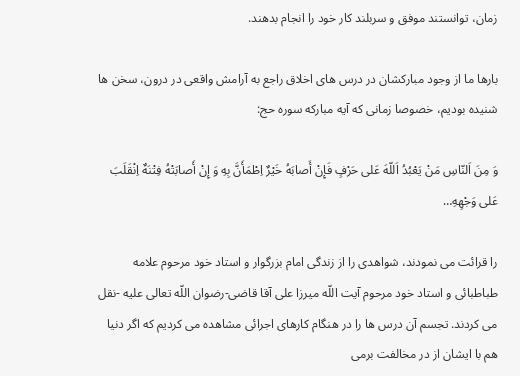زمان، توانستند موفق و سربلند کار خود را انجام بدهند.

بارها ما از وجود مبارکشان در درس های اخلاق راجع به آرامش واقعی در درون، سخن ها شنیده بودیم، خصوصا زمانی که آیه مبارکه سوره حج:

وَ مِنَ اَلنّاسِ مَنْ یَعْبُدُ اَللّهَ عَلى حَرْفٍ فَإِنْ أَصابَهُ خَیْرٌ اِطْمَأَنَّ بِهِ وَ إِنْ أَصابَتْهُ فِتْنَهٌ اِنْقَلَبَ عَلى وَجْهِهِ…

را قرائت می نمودند، شواهدی را از زندگی امام بزرگوار و استاد خود مرحوم علامه طباطبائی و استاد خود مرحوم آیت اللّه میرزا علی آقا قاضی-رضوان اللّه تعالی علیه -نقل می کردند. تجسم آن درس ها را در هنگام کارهای اجرائی مشاهده می کردیم که اگر دنیا هم با ایشان از در مخالفت برمی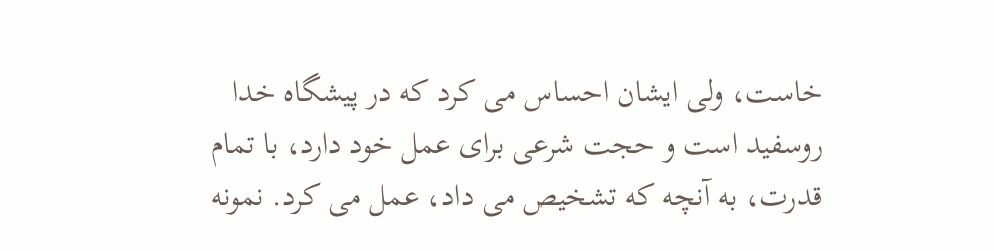خاست، ولی ایشان احساس می کرد که در پیشگاه خدا روسفید است و حجت شرعی برای عمل خود دارد، با تمام قدرت، به آنچه که تشخیص می داد، عمل می کرد. نمونه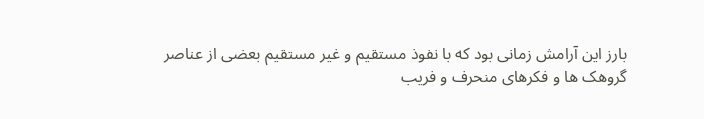بارز این آرامش زمانی بود که با نفوذ مستقیم و غیر مستقیم بعضی از عناصر گروهک ها و فکرهای منحرف و فریب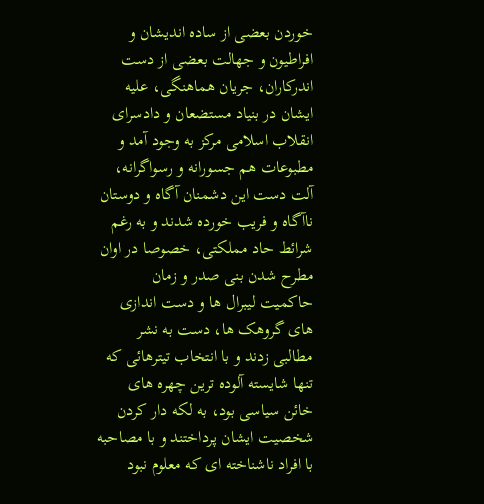خوردن بعضی از ساده اندیشان و افراطیون و جهالت بعضی از دست اندرکاران، جریان هماهنگی، علیه ایشان در بنیاد مستضعان و دادسرای انقلاب اسلامی مرکز به وجود آمد و مطبوعات هم جسورانه و رسواگرانه، آلت دست این دشمنان آگاه و دوستان ناآگاه و فریب خورده شدند و به رغم شرائط حاد مملکتی، خصوصا در اوان مطرح شدن بنی صدر و زمان حاکمیت لیبرال ها و دست اندازی های گروهک ها، دست به نشر مطالبی زدند و با انتخاب تیترهائی که تنها شایسته آلوده ترین چهره های خائن سیاسی بود، به لکه دار کردن شخصیت ایشان پرداختند و با مصاحبه با افراد ناشناخته ای که معلوم نبود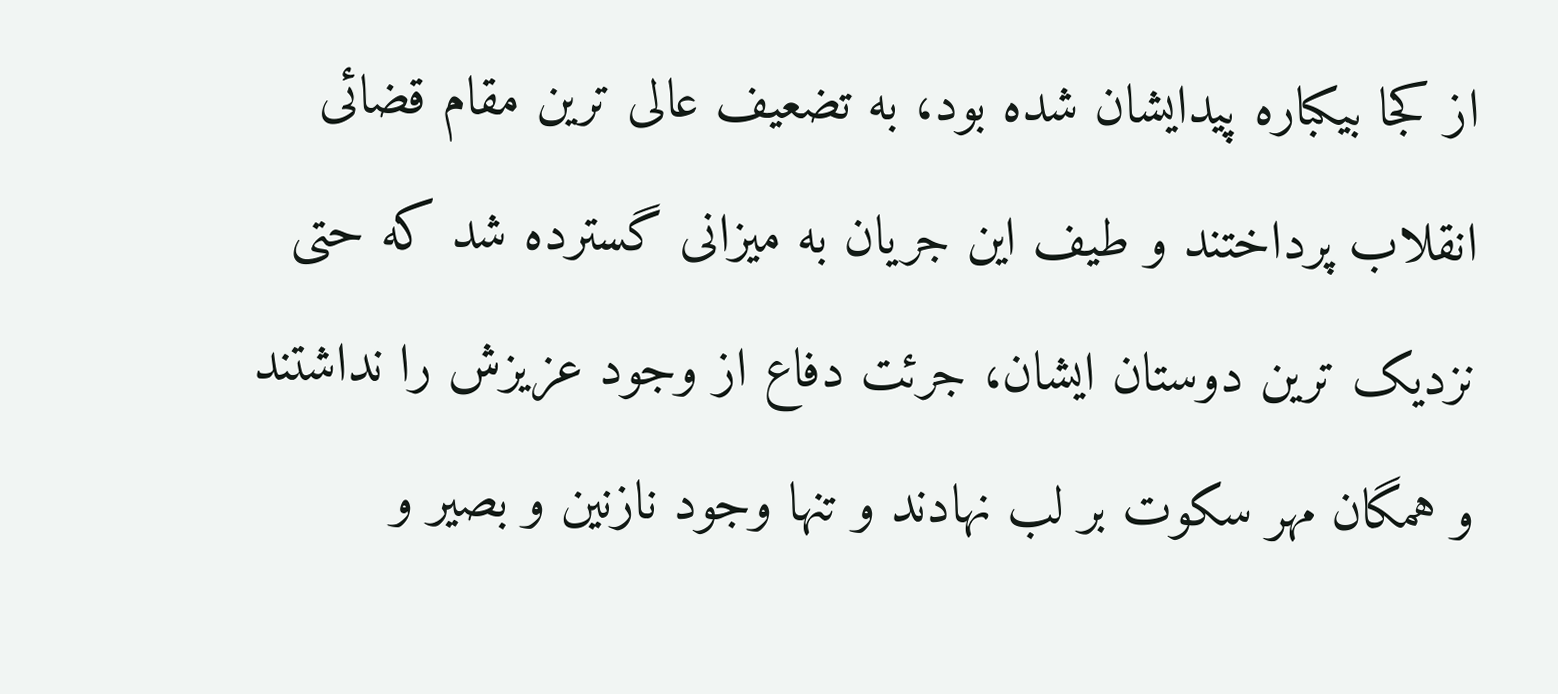از کجا بیکباره پیدایشان شده بود، به تضعیف عالی ترین مقام قضائی انقلاب پرداختند و طیف این جریان به میزانی گسترده شد که حتی نزدیک ترین دوستان ایشان، جرئت دفاع از وجود عزیزش را نداشتند و همگان مهر سکوت بر لب نهادند و تنها وجود نازنین و بصیر و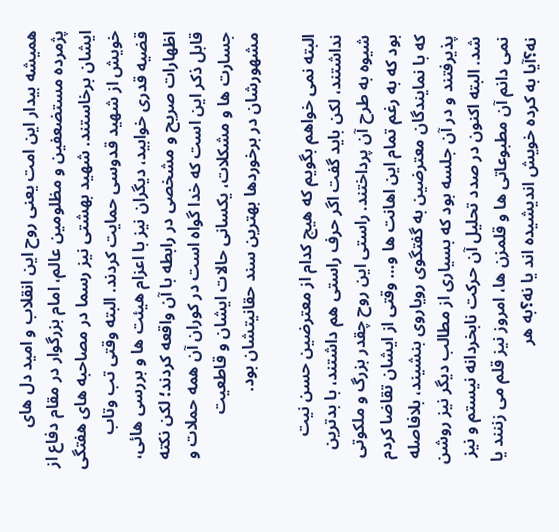همیشه بیدار این امت یعنی روح این انقلاب و امید دل های پژمرده مستضعفین و مظلومین عالم، امام بزرگوار در مقام دفاع از ایشان برخاستند. شهید بهشتی نیز رسما در مصاحبه های هفتگی خویش از شهید قدوسی حمایت کردند. البته وقتی تب وتاب قضیه قدری خوابید، دیگران نیز با اعزام هیئت ها و بررسی هائی، اظهارات صریح و مشخصی در رابطه با آن واقعه کردند؛ لکن نکته قابل ذکر این است که خدا گواه است در کوران آن همه حملات و جسارت ها و مشکلات، یکسانی حالات ایشان و قاطعیت مشهورشان در برخوردها بهترین سند حقانیتشان بود.

البته نمی خواهم بگویم که هیچ کدام از معترضین حسن نیت نداشتند، لکن باید گفت اگر حرف راستی هم داشتند، با بدترین شیوه به طرح آن پرداختند. راستی این روح چقدر بزرگ و ملکوتی بود که به رغم تمام این اهانت ها و… وقتی از ایشان تقاضا کردم که با نمایندگان معترضین به گفتگوی رویاروی بنشیند، بلافاصله پذیرفتند و در آن جلسه بود که بسیاری از مطالب دیگر نیز روشن شد. البته اکنون در صدد تحلیل آن حرکت نابخردانه نیستم و نیز نمی دانم آن مطبوعاتی ها و قلمزن ها، امروز نیز قلم می زننند یا نه؟آیا به کرده خویش اندیشیده اند یا نه؟به هر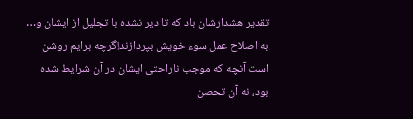تقدیر هشدارشان باد که تا دیر نشده با تجلیل از ایشان و… به اصلاح عمل سوء خویش بپردازند!گرچه برایم روشن است آنچه که موجب ناراحتی ایشان در آن شرایط شده بود، نه آن تحصن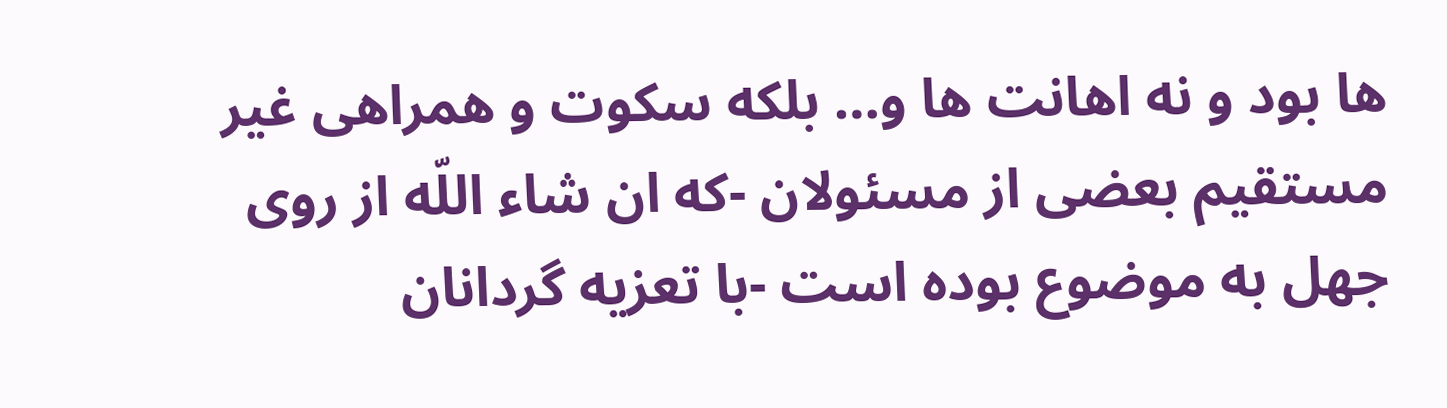ها بود و نه اهانت ها و… بلکه سکوت و همراهی غیر مستقیم بعضی از مسئولان -که ان شاء اللّه از روی جهل به موضوع بوده است -با تعزیه گردانان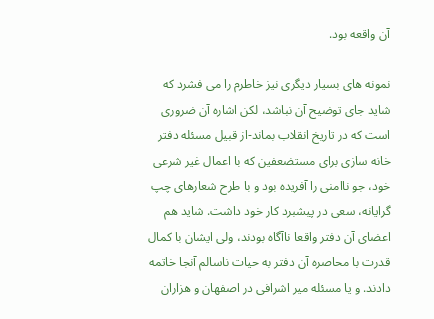آن واقعه بود.

نمونه های بسیار دیگری نیز خاطرم را می فشرد که شاید جای توضیح آن نباشد، لکن اشاره آن ضروری است که در تاریخ انقلاب بماند-از قبیل مسئله دفتر خانه سازی برای مستضعفین که با اعمال غیر شرعی خود، جو ناامنی را آفریده بود و با طرح شعارهای چپ گرایانه، سعی در پیشبرد کار خود داشت. شاید هم اعضای آن دفتر واقعا ناآگاه بودند، ولی ایشان با کمال قدرت با محاصره آن دفتر به حیات ناسالم آنجا خاتمه دادند. و یا مسئله میر اشرافی در اصفهان و هزاران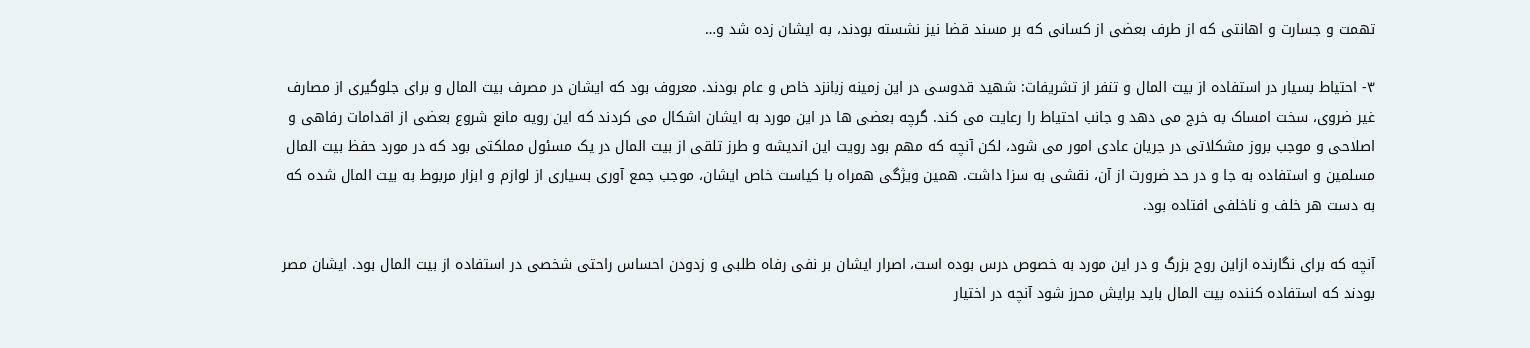تهمت و جسارت و اهانتی که از طرف بعضی از کسانی که بر مسند قضا نیز نشسته بودند، به ایشان زده شد و…

۳- احتیاط بسیار در استفاده از بیت المال و تنفر از تشریفات: شهید قدوسی در این زمینه زبانزد خاص و عام بودند. معروف بود که ایشان در مصرف بیت المال و برای جلوگیری از مصارف غیر ضروی، سخت امساک به خرج می دهد و جانب احتیاط را رعایت می کند. گرچه بعضی ها در این مورد به ایشان اشکال می کردند که این رویه مانع شروع بعضی از اقدامات رفاهی و اصلاحی و موجب بروز مشکلاتی در جریان عادی امور می شود، لکن آنچه که مهم بود رویت این اندیشه و طرز تلقی از بیت المال در یک مسئول مملکتی بود که در مورد حفظ بیت المال مسلمین و استفاده به جا و در حد ضرورت از آن، نقشی به سزا داشت. همین ویژگی همراه با کیاست خاص ایشان، موجب جمع آوری بسیاری از لوازم و ابزار مربوط به بیت المال شده که به دست هر خلف و ناخلفی افتاده بود.

آنچه که برای نگارنده ازاین روح بزرگ و در این مورد به خصوص درس بوده است، اصرار ایشان بر نفی رفاه طلبی و زدودن احساس راحتی شخصی در استفاده از بیت المال بود. ایشان مصر بودند که استفاده کننده بیت المال باید برایش محرز شود آنچه در اختیار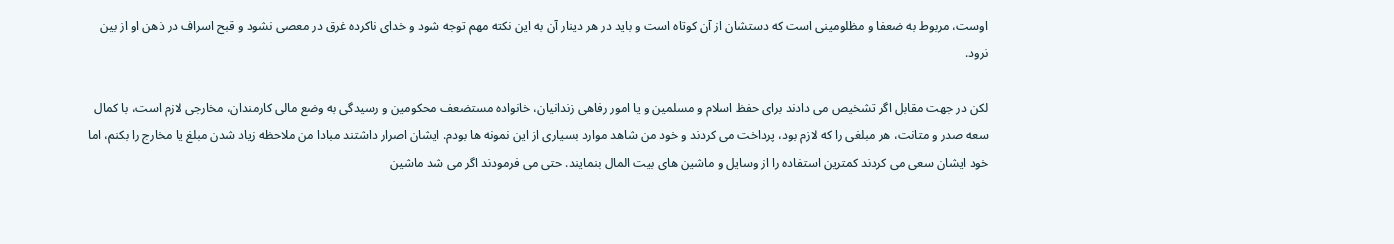اوست، مربوط به ضعفا و مظلومینی است که دستشان از آن کوتاه است و باید در هر دینار آن به این نکته مهم توجه شود و خدای ناکرده غرق در معصی نشود و قبح اسراف در ذهن او از بین نرود.

لکن در جهت مقابل اگر تشخیص می دادند برای حفظ اسلام و مسلمین و یا امور رفاهی زندانیان، خانواده مستضعف محکومین و رسیدگی به وضع مالی کارمندان، مخارجی لازم است، با کمال سعه صدر و متانت، هر مبلغی را که لازم بود، پرداخت می کردند و خود من شاهد موارد بسیاری از این نمونه ها بودم. ایشان اصرار داشتند مبادا من ملاحظه زیاد شدن مبلغ یا مخارج را بکنم، اما خود ایشان سعی می کردند کمترین استفاده را از وسایل و ماشین های بیت المال بنمایند. حتی می فرمودند اگر می شد ماشین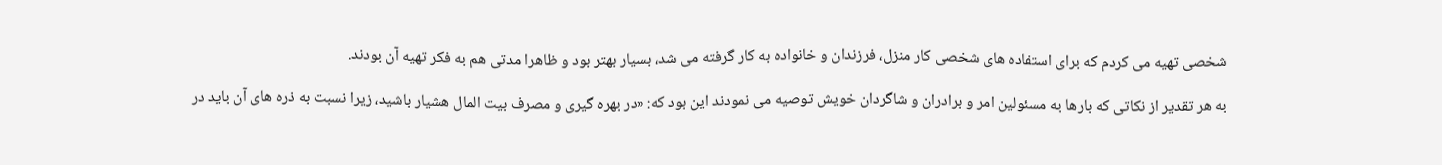شخصی تهیه می کردم که برای استفاده های شخصی کار منزل، فرزندان و خانواده به کار گرفته می شد، بسیار بهتر بود و ظاهرا مدتی هم به فکر تهیه آن بودند.

به هر تقدیر از نکاتی که بارها به مسئولین امر و برادران و شاگردان خویش توصیه می نمودند این بود که: «در بهره گیری و مصرف بیت المال هشیار باشید، زیرا نسبت به ذره های آن باید در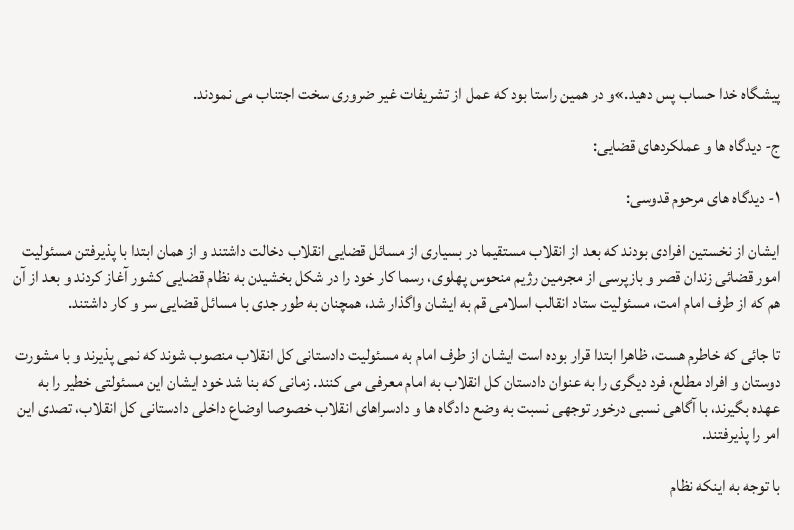پیشگاه خدا حساب پس دهید.»و در همین راستا بود که عمل از تشریفات غیر ضروری سخت اجتناب می نمودند.

ج- دیدگاه ها و عملکردهای قضایی:

۱- دیدگاه های مرحوم قدوسی:

ایشان از نخستین افرادی بودند که بعد از انقلاب مستقیما در بسیاری از مسائل قضایی انقلاب دخالت داشتند و از همان ابتدا با پذیرفتن مسئولیت امور قضائی زندان قصر و بازپرسی از مجرمین رژیم منحوس پهلوی، رسما کار خود را در شکل بخشیدن به نظام قضایی کشور آغاز کردند و بعد از آن هم که از طرف امام امت، مسئولیت ستاد انقالب اسلامی قم به ایشان واگذار شد، همچنان به طور جدی با مسائل قضایی سر و کار داشتند.

تا جائی که خاطرم هست، ظاهرا ابتدا قرار بوده است ایشان از طرف امام به مسئولیت دادستانی کل انقلاب منصوب شوند که نمی پذیرند و با مشورت دوستان و افراد مطلع، فرد دیگری را به عنوان دادستان کل انقلاب به امام معرفی می کنند. زمانی که بنا شد خود ایشان این مسئولتی خطیر را به عهده بگیرند، با آگاهی نسبی درخور توجهی نسبت به وضع دادگاه ها و دادسراهای انقلاب خصوصا اوضاع داخلی دادستانی کل انقلاب، تصدی این امر را پذیرفتند.

با توجه به اینکه نظام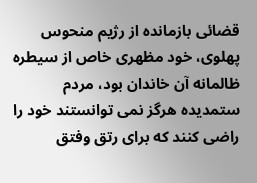قضائی بازمانده از رژیم منحوس پهلوی، خود مظهری خاص از سیطره ظالمانه آن خاندان بود، مردم ستمدیده هرگز نمی توانستند خود را راضی کنند که برای رتق وفتق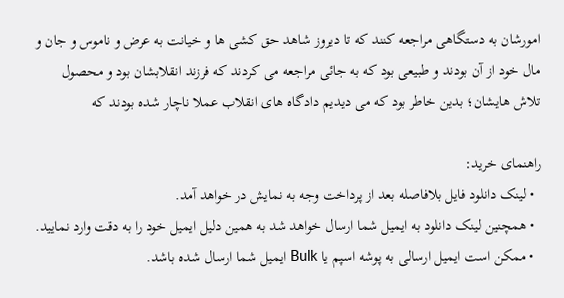امورشان به دستگاهی مراجعه کنند که تا دیروز شاهد حق کشی ها و خیانت به عرض و ناموس و جان و مال خود از آن بودند و طبیعی بود که به جائی مراجعه می کردند که فرزند انقلابشان بود و محصول تلاش هایشان؛ بدین خاطر بود که می دیدیم دادگاه های انقلاب عملا ناچار شده بودند که

راهنمای خرید:
  • لینک دانلود فایل بلافاصله بعد از پرداخت وجه به نمایش در خواهد آمد.
  • همچنین لینک دانلود به ایمیل شما ارسال خواهد شد به همین دلیل ایمیل خود را به دقت وارد نمایید.
  • ممکن است ایمیل ارسالی به پوشه اسپم یا Bulk ایمیل شما ارسال شده باشد.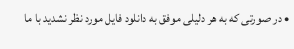• در صورتی که به هر دلیلی موفق به دانلود فایل مورد نظر نشدید با ما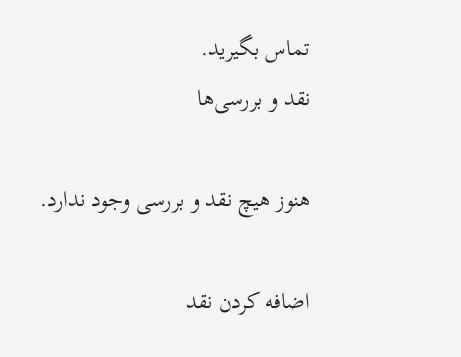تماس بگیرید.
نقد و بررسی‌ها

هنوز هیچ نقد و بررسی وجود ندارد.

اضافه کردن نقد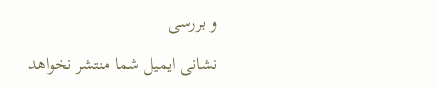و بررسی

نشانی ایمیل شما منتشر نخواهد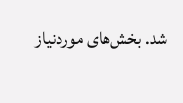شد. بخش‌های موردنیاز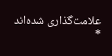علامت‌گذاری شده‌اند *